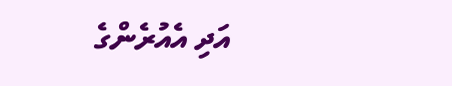އަދި އެއުރެންގެ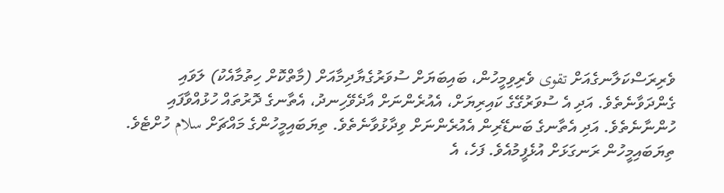ވެރިރަސްކަލާނގެއަށް تقوى ވެރިވިމީހުން، ބައިބަޔަށް ސުވަރުގެޔާދިމާއަށް (މާތްކޮށް ހިތުމާއެކު) ލަވައި ގެންދަވާނެތެވެ. އަދި އެ ސުވަރުގޭގެ ކައިރިޔަށް، އެއުރެންނަށް އާދެވޭހިނދު، އެތާނގެ ދޮރުތައް ހުޅުއްވާފައި ހުންނާނެތެވެ. އަދި އެތާނގެ ބަނޑޭރިން އެއުރެންނަށް ވިދާޅުވާނެތެވެ. ތިޔަބައިމީހުންގެ މައްޗަށް سلام ހުށްޓެވެ. ތިޔަބައިމީހުން ރަނގަޅަށް އުޅެފީމުއެވެ. ފަހެ، އެ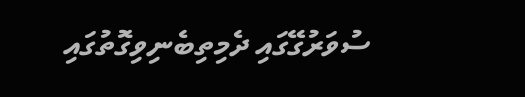ސުވަރުގޭގައި ދެމިތިބެނިވިގޮތުގައި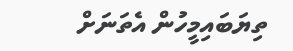ތިޔަބައިމީހުން އެތަނަށް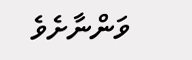ވަންނާށެވެ